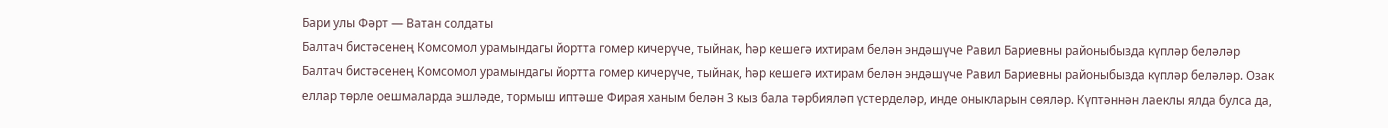Бари улы Фәрт — Ватан солдаты
Балтач бистәсенең Комсомол урамындагы йортта гомер кичерүче, тыйнак, һәр кешегә ихтирам белән эндәшүче Равил Бариевны районыбызда күпләр беләләр
Балтач бистәсенең Комсомол урамындагы йортта гомер кичерүче, тыйнак, һәр кешегә ихтирам белән эндәшүче Равил Бариевны районыбызда күпләр беләләр. Озак еллар төрле оешмаларда эшләде, тормыш иптәше Фирая ханым белән 3 кыз бала тәрбияләп үстерделәр, инде оныкларын сөяләр. Күптәннән лаеклы ялда булса да,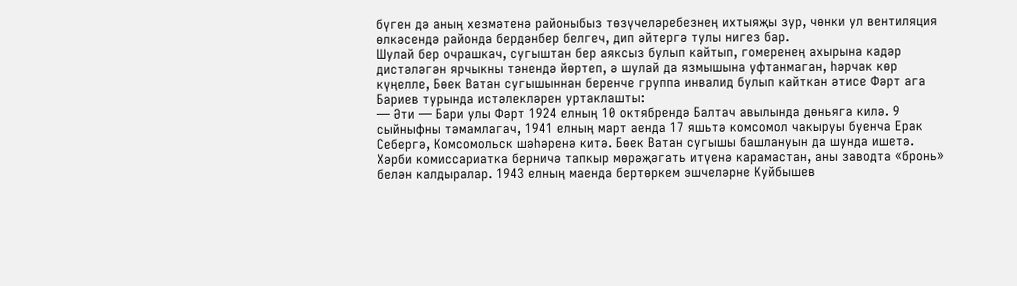бүген дә аның хезмәтенә районыбыз төзүчеләребезнең ихтыяҗы зур, чөнки ул вентиляция өлкәсендә районда бердәнбер белгеч, дип әйтергә тулы нигез бар.
Шулай бер очрашкач, сугыштан бер аяксыз булып кайтып, гомеренең ахырына кадәр дистәләгән ярчыкны тәнендә йөртеп, ә шулай да язмышына уфтанмаган, һәрчак көр күңелле, Бөек Ватан сугышыннан беренче группа инвалид булып кайткан әтисе Фәрт ага Бариев турында истәлекләрен уртаклашты:
— Әти — Бари улы Фәрт 1924 елның 10 октябрендә Балтач авылында дөньяга килә. 9 сыйныфны тәмамлагач, 1941 елның март аенда 17 яшьтә комсомол чакыруы буенча Ерак Себергә, Комсомольск шәһәренә китә. Бөек Ватан сугышы башлануын да шунда ишетә. Хәрби комиссариатка берничә тапкыр мөрәҗәгать итүенә карамастан, аны заводта «бронь» белән калдыралар. 1943 елның маенда бертөркем эшчеләрне Куйбышев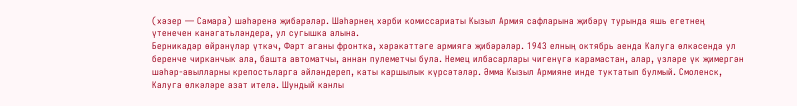(хәзер — Самара) шәһәренә җибәрәләр. Шәһәрнең хәрби комиссариаты Кызыл Армия сафларына җибәрү турында яшь егетнең үтенечен канәгатьләндерә, ул сугышка алына.
Берникадәр өйрәнүләр үткәч, Фәрт аганы фронтка, хәрәкәттәге армиягә җибәрәләр. 1943 елның октябрь аенда Калуга өлкәсендә ул беренче чирканчык ала, башта автоматчы, аннан пулеметчы була. Немец илбасарлары чигенүгә карамастан, алар, үзләре үк җимергән шәһәр-авылларны крепостьларга әйләндереп, каты каршылык күрсәтәләр. Әмма Кызыл Армияне инде туктатып булмый. Смоленск, Калуга өлкәләре азат ителә. Шундый канлы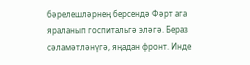бәрелешләрнең берсендә Фәрт ага яраланып госпитальгә эләгә. Бераз сәламәтләнүгә, яңадан фронт. Инде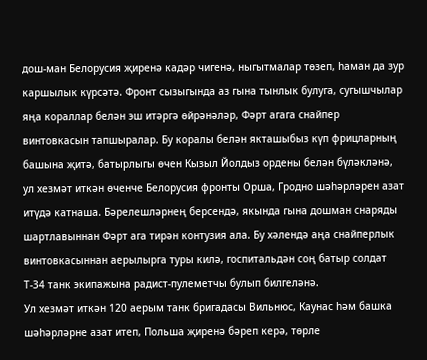дош-ман Белорусия җиренә кадәр чигенә, ныгытмалар төзеп, һаман да зур каршылык күрсәтә. Фронт сызыгында аз гына тынлык булуга, сугышчылар яңа кораллар белән эш итәргә өйрәнәләр, Фәрт агага снайпер винтовкасын тапшыралар. Бу коралы белән якташыбыз күп фрицларның башына җитә, батырлыгы өчен Кызыл Йолдыз ордены белән бүләкләнә, ул хезмәт иткән өченче Белорусия фронты Орша, Гродно шәһәрләрен азат итүдә катнаша. Бәрелешләрнең берсендә, якында гына дошман снаряды шартлавыннан Фәрт ага тирән контузия ала. Бу хәлендә аңа снайперлык винтовкасыннан аерылырга туры килә, госпитальдән соң батыр солдат Т-34 танк экипажына радист-пулеметчы булып билгеләнә.
Ул хезмәт иткән 120 аерым танк бригадасы Вильнюс, Каунас һәм башка шәһәрләрне азат итеп, Польша җиренә бәреп керә, төрле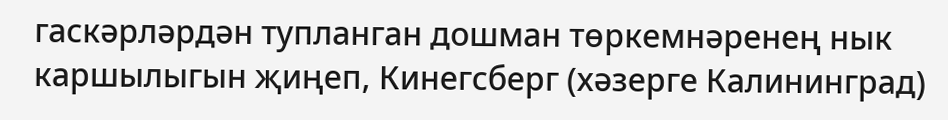гаскәрләрдән тупланган дошман төркемнәренең нык каршылыгын җиңеп, Кинегсберг (хәзерге Калининград)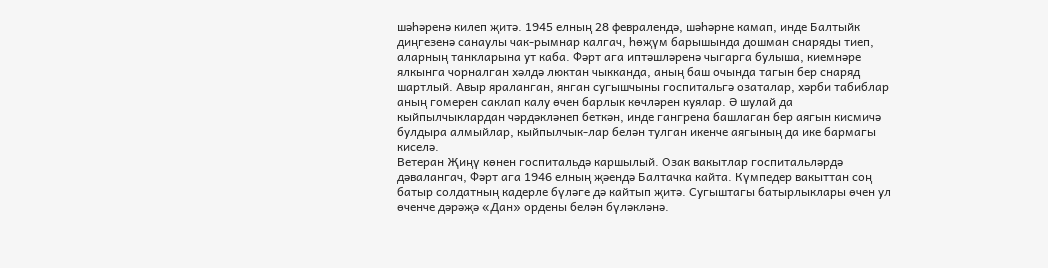шәһәренә килеп җитә. 1945 елның 28 февралендә, шәһәрне камап, инде Балтыйк диңгезенә санаулы чак-рымнар калгач, һөҗүм барышында дошман снаряды тиеп, аларның танкларына ут каба. Фәрт ага иптәшләренә чыгарга булыша, киемнәре ялкынга чорналган хәлдә люктан чыкканда, аның баш очында тагын бер снаряд шартлый. Авыр яраланган, янган сугышчыны госпитальгә озаталар, хәрби табиблар аның гомерен саклап калу өчен барлык көчләрен куялар. Ә шулай да кыйпылчыклардан чәрдәкләнеп беткән, инде гангрена башлаган бер аягын кисмичә булдыра алмыйлар, кыйпылчык-лар белән тулган икенче аягының да ике бармагы киселә.
Ветеран Җиңү көнен госпитальдә каршылый. Озак вакытлар госпитальләрдә дәвалангач, Фәрт ага 1946 елның җәендә Балтачка кайта. Күмпедер вакыттан соң батыр солдатның кадерле бүләге дә кайтып җитә. Сугыштагы батырлыклары өчен ул өченче дәрәҗә «Дан» ордены белән бүләкләнә.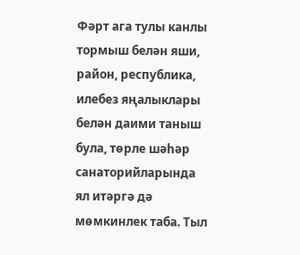Фәрт ага тулы канлы тормыш белән яши, район, республика, илебез яңалыклары белән даими таныш була, төрле шәһәр санаторийларында ял итәргә дә мөмкинлек таба. Тыл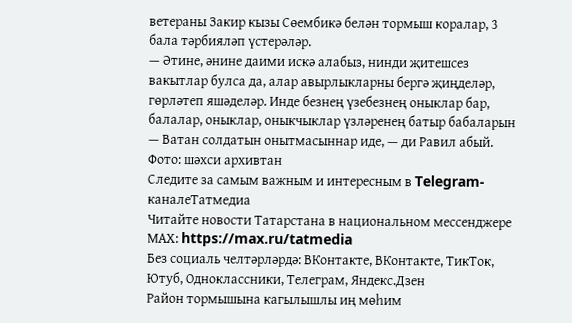ветераны Закир кызы Сөембикә белән тормыш коралар, 3 бала тәрбияләп үстерәләр.
— Әтине, әнине даими искә алабыз, нинди җитешсез вакытлар булса да, алар авырлыкларны бергә җиңделәр, гөрләтеп яшәделәр. Инде безнең үзебезнең оныклар бар, балалар, оныклар, оныкчыклар үзләренең батыр бабаларын — Ватан солдатын онытмасыннар иде, — ди Равил абый.
Фото: шәхси архивтан
Следите за самым важным и интересным в Telegram-каналеТатмедиа
Читайте новости Татарстана в национальном мессенджере MАХ: https://max.ru/tatmedia
Без социаль челтәрләрдә: ВКонтакте, ВКонтакте, ТикТок, Ютуб, Одноклассники, Телеграм, Яндекс.Дзен
Район тормышына кагылышлы иң мөһим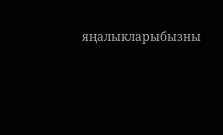яңалыкларыбызны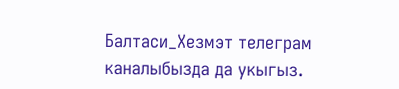Балтаси_Хезмэт телеграм каналыбызда да укыгыз.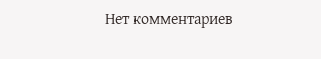Нет комментариев